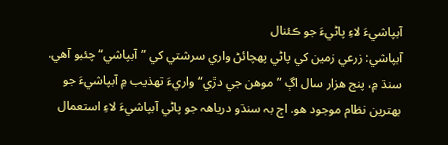آبپاشيءَ لاءِ پاڻيءَ جو ڪئنال
آبپاشي: زرعي زمين کي پاڻي پھچائڻ واري سرشتي کي ”آبپاشي“ چئبو آھي. سنڌ ۾، پنج ھزار سال اڳ ”موھن جي دڙي“ واريءَ تھذيب ۾ آبپاشيءَ جو بھترين نظام موجود ھو. اڄ بہ سنڌو درياھہ جو پاڻي آبپاشيءَ لاءِ استعمال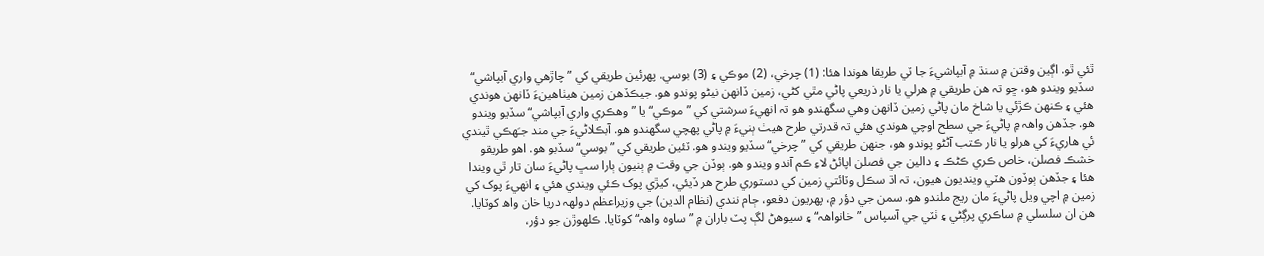ٿئي ٿو. اڳين وقتن ۾ سنڌ ۾ آبپاشيءَ جا ٽي طريقا ھوندا ھئا: (1) چرخي، (2) موڪي ۽ (3) بوسي. پھرئين طريقي کي ”چاڙھي واري آبپاشي“ سڏيو ويندو ھو، ڇو تہ ھن طريقي ۾ ھرلي يا نار ذريعي پاڻي مٿي کڻي، زمين ڏانھن نيڻو پوندو ھو. جيڪڏھن زمين ھيٺاھينءَ ڏانھن ھوندي ھئي ۽ ڪنھن ڪڙئي يا شاخ مان پاڻي زمين ڏانھن وھي سگهندو ھو تہ انهيءَ سرشتي کي ”موڪي“ يا ”وھڪري واري آبپاشي“ سڏيو ويندو ھو. جڏھن واھہ ۾ پاڻيءَ جي سطح اوچي ھوندي ھئي تہ قدرتي طرح ھيٺ ٻنيءَ ۾ پاڻي پھچي سگهندو ھو. آبڪلاڻيءَ جي مند جـَهڪي ٿيندي ئي ھاريءَ کي ھرلو يا نار ڪتب آڻڻو پوندو ھو، جنھن طريقي کي ”چرخي“ سڏيو ويندو ھو. ٽئين طريقي کي ”بوسي“ سڏبو ھو. اھو طريقو خشڪ فصلن، خاص ڪري ڪڻڪ ۽ دالين جي فصلن اپائڻ لاءِ ڪم آندو ويندو ھو. ٻوڏن جي وقت ۾ ٻنيون ٻارا سڀ پاڻيءَ سان تار ٿي ويندا ھئا ۽ جڏھن ٻوڏون ھٽي وينديون ھيون، تہ اڌ سڪل وٽائتي زمين کي دستوري طرح ھر ڏيئي، کيڙي پوک ڪئي ويندي ھئي ۽ انهيءَ پوک کي زمين ۾ اچي ويل پاڻيءَ مان ريج ملندو ھو. سمن جي دؤر ۾، پھريون دفعو، ڄام نندي (نظام الدين) جي وزيراعظم دولھہ دريا خان واھ کوٽايا. ھن ان سلسلي ۾ ساڪري پرڳڻي ۽ ٺٽي جي آسپاس ”خانواھہ“ ۽ سيوھڻ لڳ پٽ باران ۾ ”ساوه واھہ“ کوٽايا. ڪلهوڙن جو دؤر،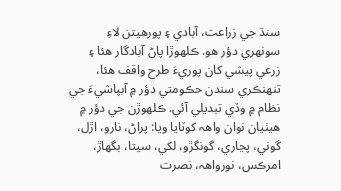سنڌ جي زراعت، آبادي ۽ پورھيتن لاءِ سونھري دؤر ھو. ڪلهوڙا پاڻ آبادگار ھئا ۽ زرعي پيشي کان پوريءَ طرح واقف ھئا، تنھنڪري سندن حڪومتي دؤر ۾ آبپاشيءَ جي نظام ۾ وڏي تبديلي آئي. ڪلهوڙن جي دؤر ۾ ھيٺيان نوان واھہ کوٽايا ويا: پراڻ، نارو، اڙل، گوني، پڃاري، گونگڙو، لکي، سيتا، بگهاڙ، امرڪس، نورواھہ، نصرت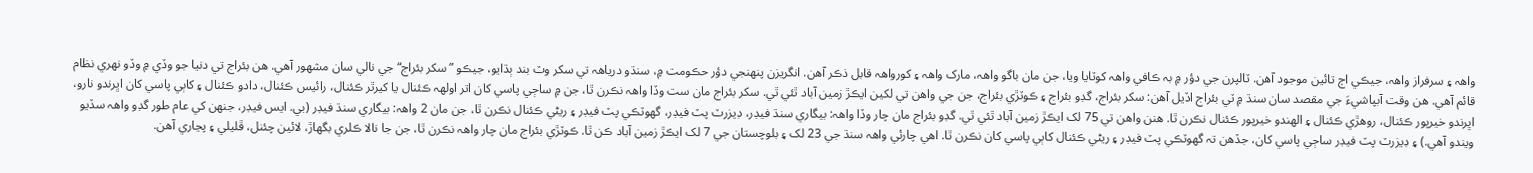واھہ ۽ سرفراز واھہ، جيڪي اڄ تائين موجود آھن. ٽالپرن جي دؤر ۾ بہ ڪافي واھہ کوٽايا ويا، جن مان باگو واھہ، مارک واھہ ۽ کورواھہ قابل ذڪر آھن. انگريزن پنھنجي دؤر حڪومت ۾، سنڌو درياھہ تي سکر وٽ بند ٻڌايو، جيڪو ”سکر بئراج“ جي نالي سان مشھور آھي. ھن بئراج تي دنيا جو وڏي ۾ وڏو نهري نظام قائم آھي. ھن وقت آبپاشيءَ جي مقصد سان سنڌ ۾ ٽي بئراج اڏيل آھن: سکر بئراج، گڊو بئراج ۽ ڪوٽڙي بئراج، جن جي واھن تي لکين ايڪڙ زمين آباد ٿئي ٿي. سکر بئراج مان ست وڏا واھہ نڪرن ٿا، جن ۾ ساڄي پاسي کان اتر اولھہ ڪئنال يا کيرٿر ڪئنال، رائيس ڪئنال، دادو ڪئنال ۽ کاٻي پاسي کان اڀرندو نارو، اڀرندو خيرپور ڪئنال، روھڙي ڪئنال ۽ الھندو خيرپور ڪئنال نڪرن ٿا. ھنن واھن تي 75 لک ايڪڙ زمين آباد ٿئي ٿي. گڊو بئراج مان چار وڏا واھہ: بيگاري سنڌ فيڊر، ڊيزرٽ پٽ فيڊر، گهوٽڪي پٽ فيڊر ۽ ريڻي ڪئنال نڪرن ٿا، جن مان 2 واھہ: بيگاري سنڌ فيڊر (بي. ايس فيڊر، جنھن کي عام طور گڊو واھہ سڏيو ويندو آهي.) ۽ ڊيزرٽ پٽ فيڊر ساڄي پاسي کان، جڏهن تہ گهوٽڪي پٽ فيڊر ۽ ريڻي ڪئنال کاٻي پاسي کان نڪرن ٿا. اهي چارئي واھہ سنڌ جي 23 لک ۽ بلوچستان جي 7 لک ايڪڙ زمين آباد ڪن ٿا. ڪوٽڙي بئراج مان چار واھہ نڪرن ٿا، جن جا نالا ڪلري بگهاڙ، لائين چئنل، ڦليلي ۽ پڃاري آھن.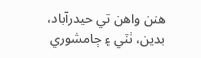ھنن واھن تي حيدرآباد، بدين، ٺٽي ۽ ڄامشوري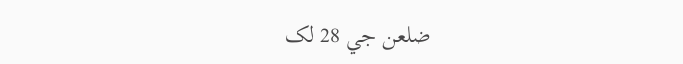ضلعن جي 28 لک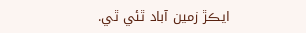ايڪڙ زمين آباد ٿئي ٿي.